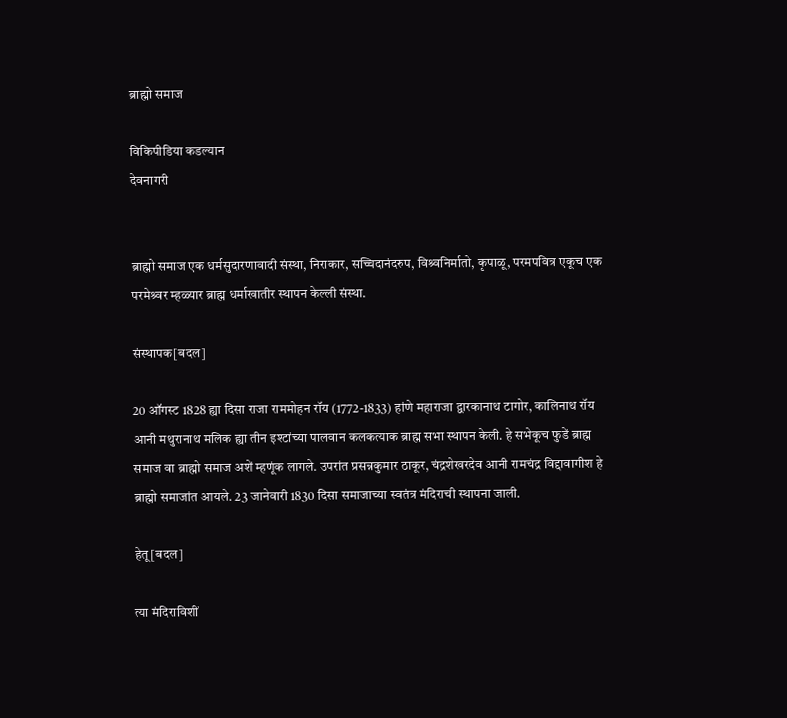ब्राह्मो समाज

विकिपीडिया कडल्यान
देवनागरी


ब्राह्मो समाज एक धर्मसुदारणावादी संस्था, निराकार, सच्चिदानंदरुप, विश्र्वनिर्मातो, कृपाळू, परमपवित्र एकूच एक परमेश्र्वर म्हळ्यार ब्राह्म धर्माखातीर स्थापन केल्ली संस्था.

संस्थापक[बदल]

20 ऑगस्ट 1828 ह्या दिसा राजा राममोहन रॉय (1772-1833) हांणे महाराजा द्वारकानाथ टागोर, कालिनाथ रॉय आनी मथुरानाथ मलिक ह्या तीन इश्टांच्या पालवान कलकत्याक ब्राह्म सभा स्थापन केली. हे सभेकूच फुडें ब्राह्म समाज वा ब्राह्मो समाज अशें म्हणूंक लागले. उपरांत प्रसन्नकुमार ठाकूर, चंद्रशेखरदेव आनी रामचंद्र विद्दावागीश हे ब्राह्मो समाजांत आयले. 23 जानेवारी 1830 दिसा समाजाच्या स्वतंत्र मंदिराची स्थापना जाली.

हेतू[बदल]

त्या मंदिराविशीं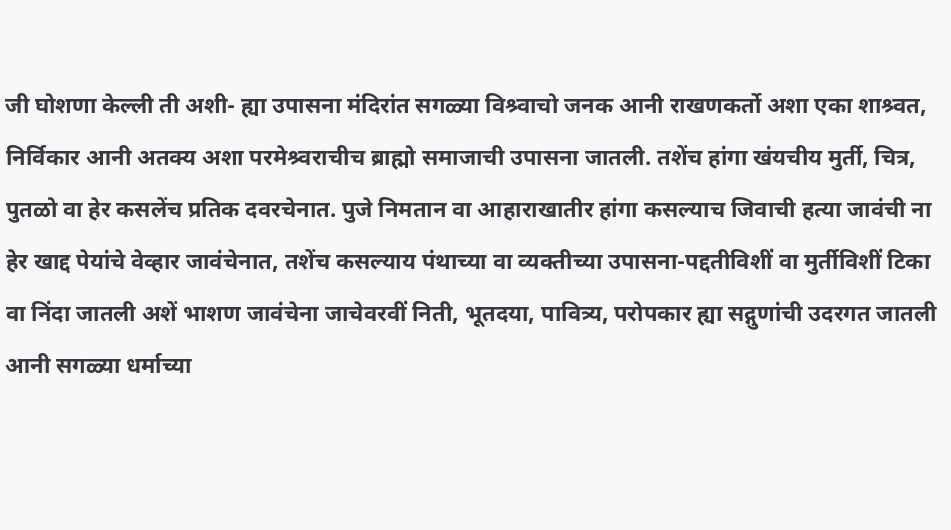जी घोशणा केल्ली ती अशी- ह्या उपासना मंदिरांत सगळ्या विश्र्वाचो जनक आनी राखणकर्तो अशा एका शाश्र्वत, निर्विकार आनी अतक्य अशा परमेश्र्वराचीच ब्राह्मो समाजाची उपासना जातली. तशेंच हांगा खंयचीय मुर्ती, चित्र, पुतळो वा हेर कसलेंच प्रतिक दवरचेनात. पुजे निमतान वा आहाराखातीर हांगा कसल्याच जिवाची हत्या जावंची ना हेर खाद्द पेयांचे वेव्हार जावंचेनात, तशेंच कसल्याय पंथाच्या वा व्यक्तीच्या उपासना-पद्दतीविशीं वा मुर्तीविशीं टिका वा निंदा जातली अशें भाशण जावंचेना जाचेवरवीं निती, भूतदया, पावित्र्य, परोपकार ह्या सद्गुणांची उदरगत जातली आनी सगळ्या धर्माच्या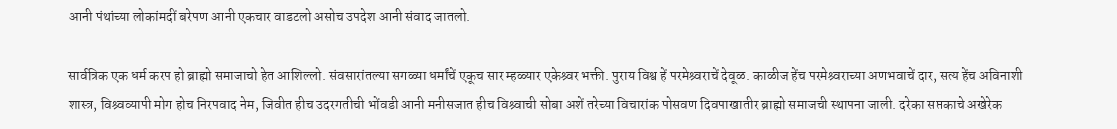आनी पंथांच्या लोकांमदीं बरेपण आनी एकचार वाडटलो असोच उपदेश आनी संवाद जातलो.

सार्वत्रिक एक धर्म करप हो ब्राह्मो समाजाचो हेत आशिल्लो. संवसारांतल्या सगळ्या धर्मांचें एकूच सार म्हळ्यार एकेश्र्वर भक्ती. पुराय विश्व हें परमेश्र्वराचें देवूळ. काळीज हेंच परमेश्र्वराच्या अणभवाचें दार, सत्य हेंच अविनाशी शास्त्र, विश्र्वव्यापी मोग होच निरपवाद नेम, जिवीत हीच उदरगतीची भोंवडी आनी मनीसजात हीच विश्र्वाची सोबा अशें तरेच्या विचारांक पोसवण दिवपाखातीर ब्राह्मो समाजची स्थापना जाली. दरेका सप्तकाचे अखेरेक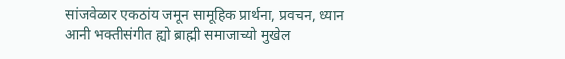सांजवेळार एकठांय जमून सामूहिक प्रार्थना, प्रवचन, ध्यान आनी भक्तीसंगीत ह्यो ब्राह्मी समाजाच्यो मुखेल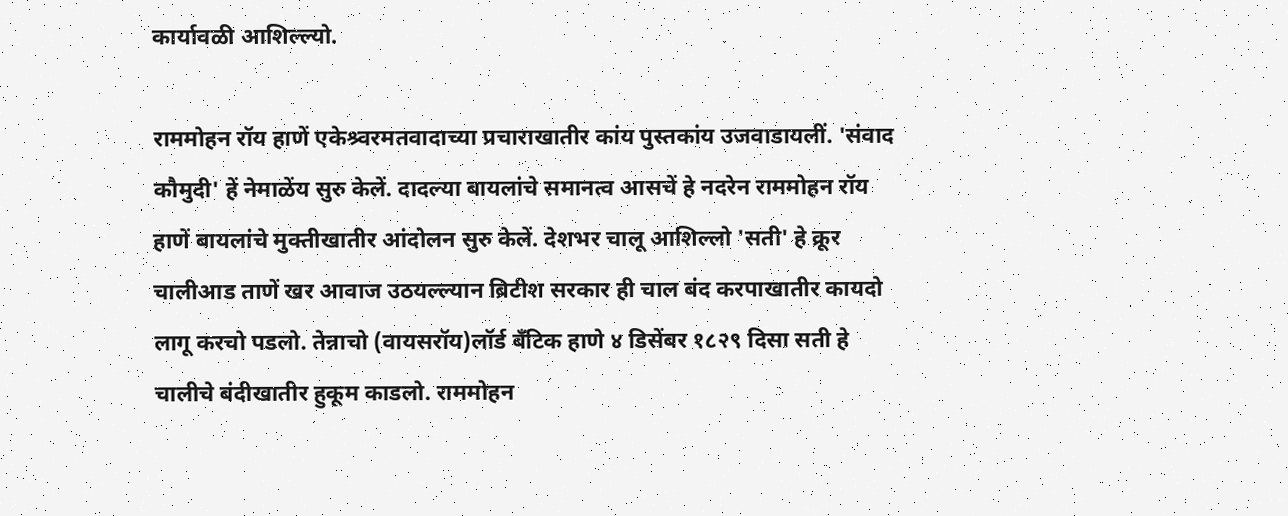कार्यावळी आशिल्ल्यो.

राममोहन रॉय हाणें एकेश्र्वरमतवादाच्या प्रचाराखातीर कांय पुस्तकांय उजवाडायलीं. 'संवाद कौमुदी' हें नेमाळेंय सुरु केलें. दादल्या बायलांचे समानत्व आसचें हे नदरेन राममोहन रॉय हाणें बायलांचे मुक्तीखातीर आंदोलन सुरु केलें. देशभर चालू आशिल्लो 'सती' हे क्रूर चालीआड ताणें खर आवाज उठयल्ल्यान ब्रिटीश सरकार ही चाल बंद करपाखातीर कायदो लागू करचो पडलो. तेन्नाचो (वायसरॉय‌‌‌‌‌‌‌)लॉर्ड बँटिक हाणे ४ डिसेंबर १८२९ दिसा सती हे चालीचे बंदीखातीर हुकूम काडलो. राममोहन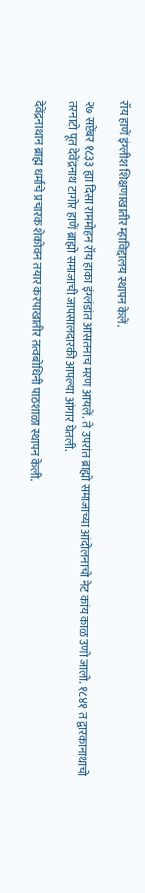रॉय हाणें इंग्लीश शिक्षणाखातीर म्हाविद्दालय स्थापन केलें.

२७ सप्टेंबर १८३३ ह्या दिसा राममोहन रॉय हाका इंग्लंडांत आसतनाच मरण आयलें. ते उपरांत ब्राह्मो समाजाच्या आंदोलनाचो नेट कांय काळ उणो जालो. १८४१ त द्वारकानाथाचो तरनाटो पूत देवेंद्रनाथ टागोर हाणें ब्राह्मो समाजाची जापसालदारकी आपल्या आंगार घेतली.

देवेंद्रनाथान ब्राह्म धर्माचे प्रचारक शेकोवन तयार करपाखातीर तत्वबोधिनी पाठशाळा स्थापन केली.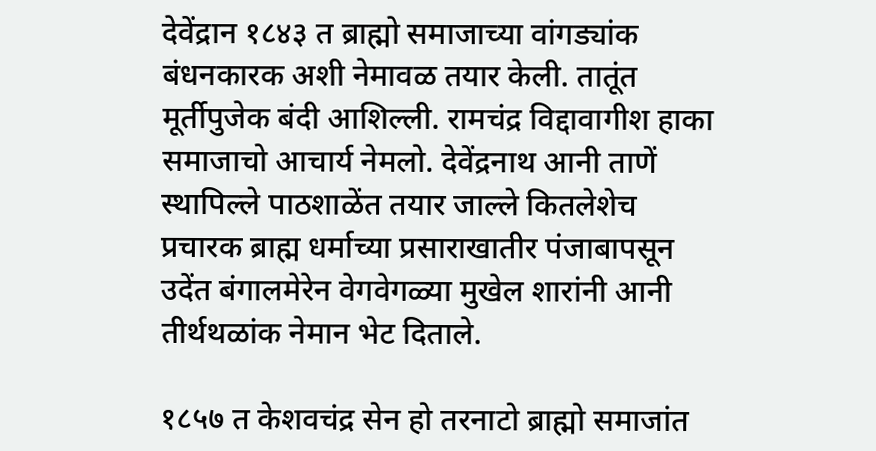देवेंद्रान १८४३ त ब्राह्मो समाजाच्या वांगड्यांक बंधनकारक अशी नेमावळ तयार केली. तातूंत मूर्तीपुजेक बंदी आशिल्ली. रामचंद्र विद्दावागीश हाका समाजाचो आचार्य नेमलो. देवेंद्रनाथ आनी ताणें स्थापिल्ले पाठशाळेंत तयार जाल्ले कितलेशेच प्रचारक ब्राह्म धर्माच्या प्रसाराखातीर पंजाबापसून उदेंत बंगालमेरेन वेगवेगळ्या मुखेल शारांनी आनी तीर्थथळांक नेमान भेट दिताले.

१८५७ त केशवचंद्र सेन हो तरनाटो ब्राह्मो समाजांत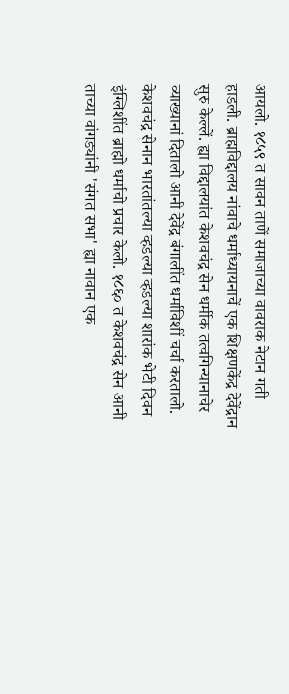आयलो. १८५९ त सावन ताणें समाजाच्या वावराक नेटान गती हाडली. ब्राह्मविद्दालय नांवाचे धर्माध्यायनाचें एक शिक्षणकेंद्र देवेंद्रान सुरु केल्लें. ह्या विद्दालयांत केशवचंद्र सेन धर्मीक तत्वगिन्यानाचेर व्याख्यानां दितालो आनी देवेंद्र बंगालींत धर्माविशीं चर्चा करतालो. केशवचंद्र सेनान भारतांतल्या व्हडल्या व्हडल्या शारांक भेटी दिवन इंग्लिशींत ब्राह्मो धर्माचो प्रचार केलो. १८६० त केशवचंद्र सेन आनी ताच्या वांगड्यांनी 'संगत सभा' ह्या नावान एक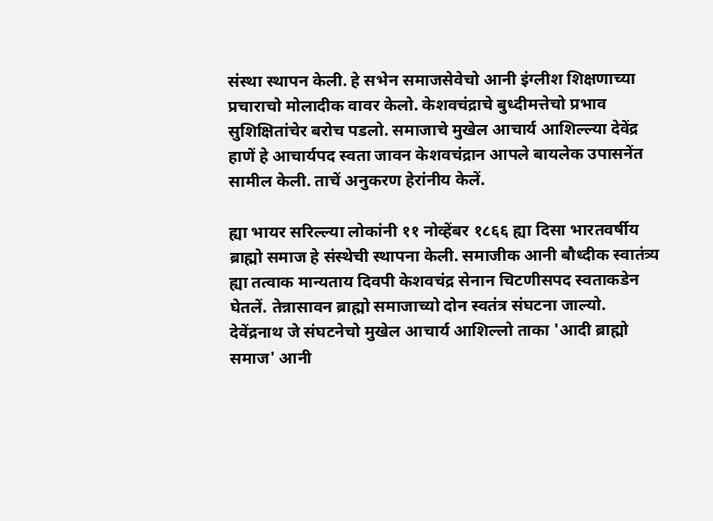संस्था स्थापन केली. हे सभेन समाजसेवेचो आनी इंग्लीश शिक्षणाच्या प्रचाराचो मोलादीक वावर केलो. केशवचंद्राचे बुध्दीमत्तेचो प्रभाव सुशिक्षितांचेर बरोच पडलो. समाजाचे मुखेल आचार्य आशिल्ल्या देवेंद्र हाणें हे आचार्यपद स्वता जावन केशवचंद्रान आपले बायलेक उपासनेंत सामील केली. ताचें अनुकरण हेरांनीय केलें.

ह्या भायर सरिल्ल्या लोकांनी ११ नोव्हेंबर १८६६ ह्या दिसा भारतवर्षीय ब्राह्मो समाज हे संस्थेची स्थापना केली. समाजीक आनी बौध्दीक स्वातंत्र्य ह्या तत्वाक मान्यताय दिवपी केशवचंद्र सेनान चिटणीसपद स्वताकडेन घेतलें. तेन्नासावन ब्राह्मो समाजाच्यो दोन स्वतंत्र संघटना जाल्यो. देवेंद्रनाथ जे संघटनेचो मुखेल आचार्य आशिल्लो ताका 'आदी ब्राह्मो समाज' आनी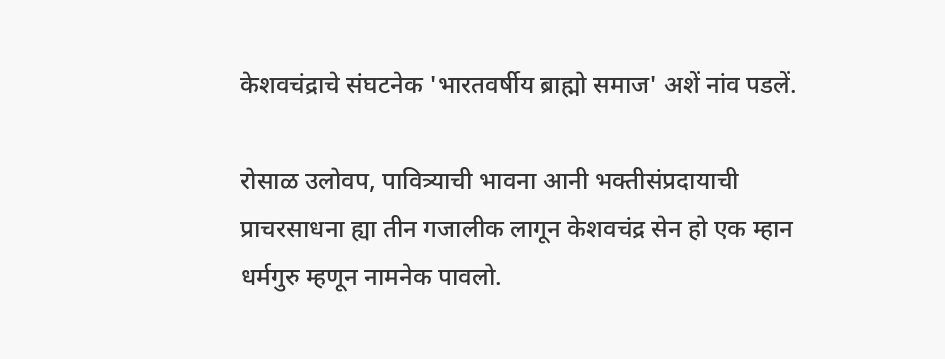केशवचंद्राचे संघटनेक 'भारतवर्षीय ब्राह्मो समाज' अशें नांव पडलें.

रोसाळ उलोवप, पावित्र्याची भावना आनी भक्तीसंप्रदायाची प्राचरसाधना ह्या तीन गजालीक लागून केशवचंद्र सेन हो एक म्हान धर्मगुरु म्हणून नामनेक पावलो.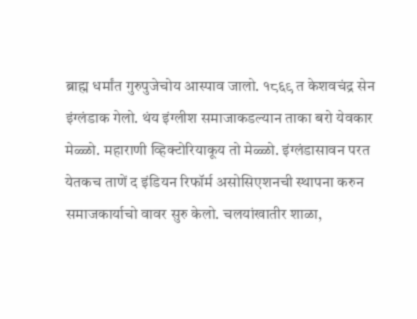ब्राह्म धर्मांत गुरुपुजेचोय आस्पाव जालो. १८६९ त केशवचंद्र सेन इंग्लंडाक गेलो. थंय इंग्लीश समाजाकडल्यान ताका बरो येवकार मेळ्ळो. महाराणी व्हिक्टोरियाकूय तो मेळ्ळो. इंग्लंडासावन परत येतकच ताणें द इंडियन रिफॉर्म असोसिएशनची स्थापना करुन समाजकार्याचो वावर सुरु केलो. चलयांखातीर शाळा,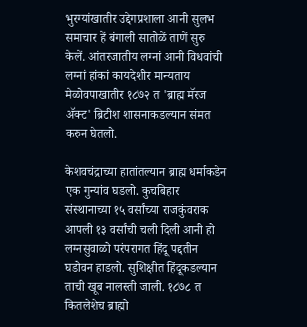भुरग्यांखातीर उद्देगप्रशाला आनी सुलभ समाचार हें बंगाली सातोळें ताणें सुरु केलें. आंतरजातीय लग्नां आनी विधवांची लग्नां हांकां कायदेशीर मान्यताय मेळोवपाखातीर १८७२ त 'ब्राह्म मॅरज ॲक्ट' ब्रिटीश शासनाकडल्यान संमत करुन घेतलो.

केशवचंद्राच्या हातांतल्यान ब्राह्म धर्माकडेन एक गुन्यांव घडलो. कुचबिहार संस्थानाच्या १५ वर्सांच्या राजकुंवराक आपली १३ वर्सांची चली दिली आनी हो लग्नसुवाळो परंपरागत हिंदू पद्दतीन घडोवन हाडलो. सुशिक्षीत हिंदूकडल्यान ताची खूब नालस्ती जाली. १८७८ त कितलेशेच ब्राह्मो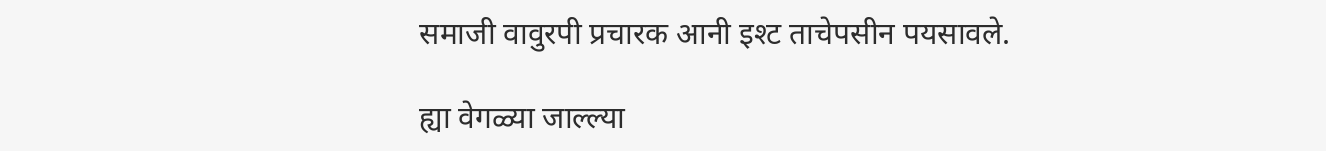समाजी वावुरपी प्रचारक आनी इश्ट ताचेपसीन पयसावले.

ह्या वेगळ्या जाल्ल्या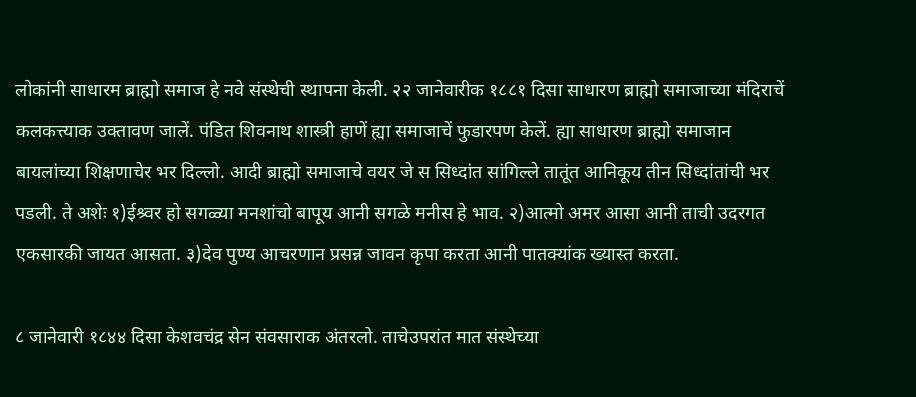लोकांनी साधारम ब्राह्मो समाज हे नवे संस्थेची स्थापना केली. २२ जानेवारीक १८८१ दिसा साधारण ब्राह्मो समाजाच्या मंदिराचें कलकत्त्याक उक्तावण जालें. पंडित शिवनाथ शास्त्री हाणें ह्या समाजाचें फुडारपण केलें. ह्या साधारण ब्राह्मो समाजान बायलांच्या शिक्षणाचेर भर दिल्लो. आदी ब्राह्मो समाजाचे वयर जे स सिध्दांत सांगिल्ले तातूंत आनिकूय तीन सिध्दांतांची भर पडली. ते अशेः १‌‌‌)ईश्र्वर हो सगळ्या मनशांचो बापूय आनी सगळे मनीस हे भाव. २‌)आत्मो अमर आसा आनी ताची उदरगत एकसारकी जायत आसता. ३)देव पुण्य आचरणान प्रसन्न जावन कृपा करता आनी पातक्यांक ख्यास्त करता.

८ जानेवारी १८४४ दिसा केशवचंद्र सेन संवसाराक अंतरलो. ताचेउपरांत मात संस्थेच्या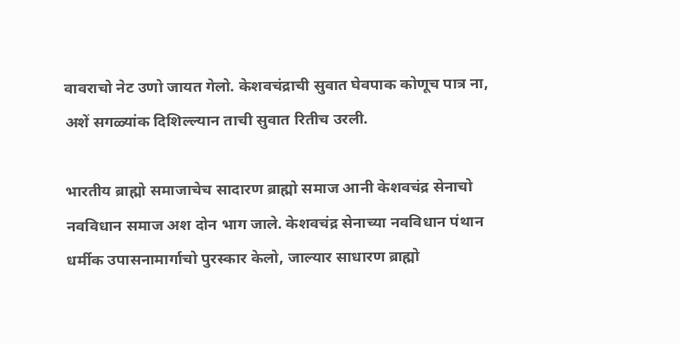वावराचो नेट उणो जायत गेलो. केशवचंद्राची सुवात घेवपाक कोणूच पात्र ना, अशें सगळ्यांक दिशिल्ल्यान ताची सुवात रितीच उरली.

भारतीय ब्राह्मो समाजाचेच सादारण ब्राह्मो समाज आनी केशवचंद्र सेनाचो नवविधान समाज अश दोन भाग जाले. केशवचंद्र सेनाच्या नवविधान पंथान धर्मीक उपासनामार्गाचो पुरस्कार केलो, जाल्यार साधारण ब्राह्मो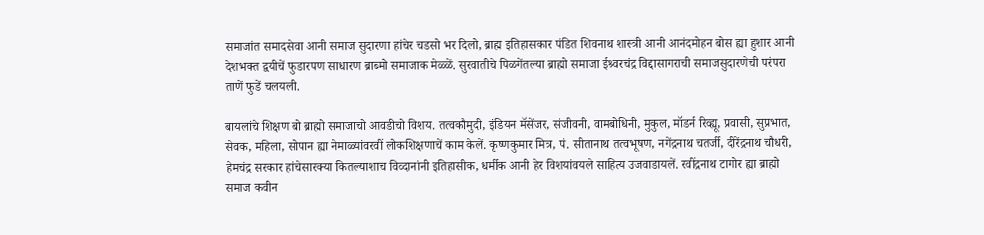समाजांत समादसेवा आनी समाज सुदारणा हांचेर चडसो भर दिलो, ब्राह्म इतिहासकार पंडित शिवनाथ शास्त्री आनी आनंदमोहन बोस ह्या हुशार आनी देशभक्त द्वयीचें फुडारपण साधारण ब्राब्मो समाजाक मेळ्ळें. सुरवातीचे पिळगेंतल्या ब्राह्मो समाजा ईश्र्वरचंद्र विद्दासागराची समाजसुदारणेची परंपरा ताणें फुडें चलयली.

बायलांचे शिक्षण बो ब्राह्मो समाजाचो आवडीचो विशय. तत्वकौमुदी, इंडियन मॅसेंजर, संजीवनी, वामबोधिनी, मुकुल, मॉडर्न रिव्ह्यू, प्रवासी, सुप्रभात, सेवक, महिला, सोपान ह्या नेमाळ्यांवरवीं लोकशिक्षणाचें काम केलें. कृष्णकुमार मित्र, पं. सीतानाथ तत्वभूषण, नगेंद्रनाथ चतर्जी, दीरेंद्रनाथ चौधरी, हेमचंद्र सरकार हांचेसारक्या कितल्याशाच विव्दानांनी इतिहासीक, धर्मीक आनी हेर विशयांवयले साहित्य उजवाडायलें. रवींद्रनाथ टागोर ह्या ब्राह्मो समाज कवीन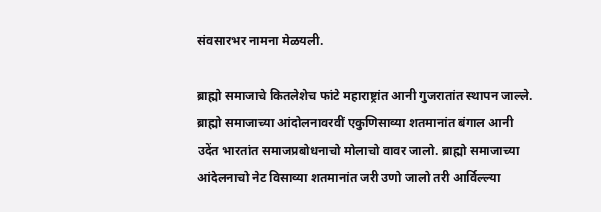संवसारभर नामना मेळयली.

ब्राह्मो समाजाचे कितलेशेच फांटे महाराष्ट्रांत आनी गुजरातांत स्थापन जाल्ले. ब्राह्मो समाजाच्या आंदोलनावरवीं एकुणिसाव्या शतमानांत बंगाल आनी उदेंत भारतांत समाजप्रबोधनाचो मोलाचो वावर जालो. ब्राह्मो समाजाच्या आंदेलनाचो नेट विसाव्या शतमानांत जरी उणो जालो तरी आर्विल्ल्या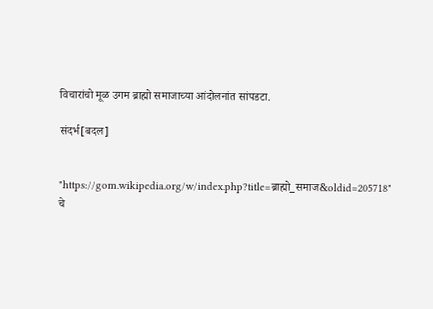विचारांचो मूळ उगम ब्राह्मो समाजाच्या आंदोलनांत सांपडटा.

संदर्भ[बदल]


"https://gom.wikipedia.org/w/index.php?title=ब्राह्मो_समाज&oldid=205718" चे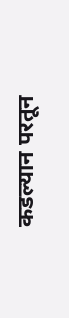कडल्यान परतून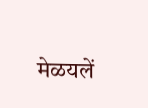मेळयलें